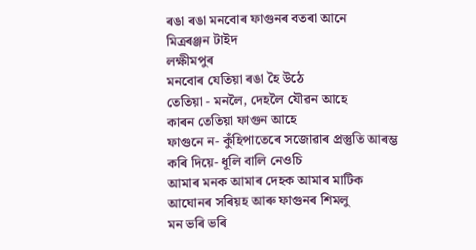ৰঙা ৰঙা মনবোৰ ফাগুনৰ বতৰা আনে
মিত্ৰৰঞ্জন টাইদ
লক্ষীমপুৰ
মনবোৰ যেতিয়া ৰঙা হৈ উঠে
তেতিয়া - মনলৈ, দেহলৈ যৌৱন আহে
কাৰন তেতিয়া ফাগুন আহে
ফাগুনে ন- কুঁহিপাতেৰে সজোৱাৰ প্ৰস্তুতি আৰম্ভ কৰি দিয়ে- ধূলি বালি নেওচি
আমাৰ মনক আমাৰ দেহক আমাৰ মাটিক
আঘোনৰ সৰিয়হ আৰু ফাগুনৰ শিমলু
মন ভৰি ভৰি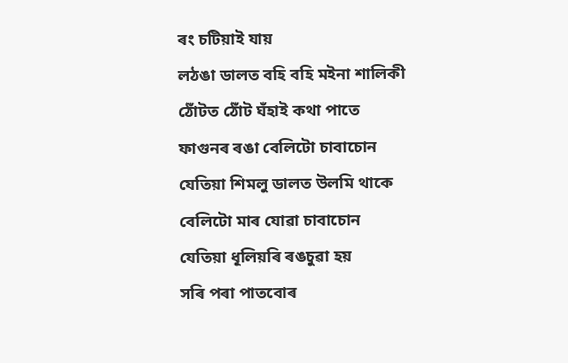ৰং চটিয়াই যায়
লঠঙা ডালত বহি বহি মইনা শালিকী
ঠোঁটত ঠোঁট ঘঁহাই কথা পাতে
ফাগুনৰ ৰঙা বেলিটো চাবাচোন
যেতিয়া শিমলু ডালত উলমি থাকে
বেলিটো মাৰ যোৱা চাবাচোন
যেতিয়া ধূলিয়ৰি ৰঙচুৱা হয়
সৰি পৰা পাতবোৰ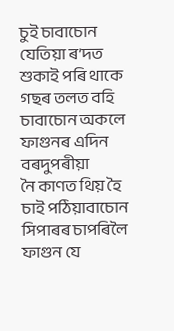চুই চাবাচোন
যেতিয়া ৰ’দত শুকাই পৰি থাকে
গছৰ তলত বহি চাবাচোন অকলে
ফাগুনৰ এদিন বৰদুপৰীয়া
নৈ কাণত থিয় হৈ চাই পঠিয়াবাচোন
সিপাৰৰ চাপৰিলৈ
ফাগুন যে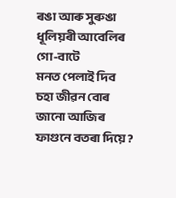ৰঙা আৰু সুৰুঙা
ধূলিয়ৰী আবেলিৰ গো-বাটে
মনত পেলাই দিব
চহা জীৱন বোৰ জানো আজিৰ ফাগুনে বতৰা দিয়ে ?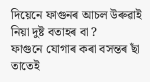দিয়েনে ফাগুনৰ আচল উৰুৱাই নিয়া দুষ্ট বতাহৰ বা ?
ফাগুনে যোগাৰ কৰা বসন্তৰ ছাঁ
তাতেই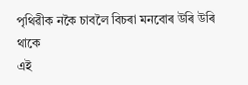পৃথিৱীক নকৈ চাবলৈ বিচৰা মনবোৰ উৰি উৰি থাকে
এই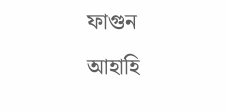ফাগুন আহাহি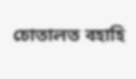চোতালত বহাহি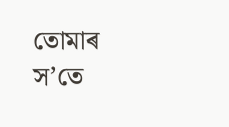তোমাৰ স’তে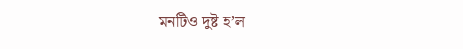মনটিও দুষ্ট হ’ল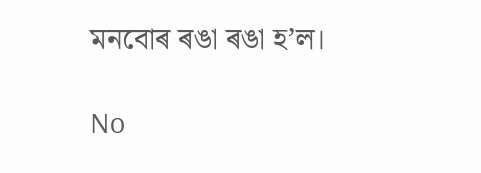মনবোৰ ৰঙা ৰঙা হ’ল।

No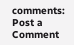comments:
Post a Comment